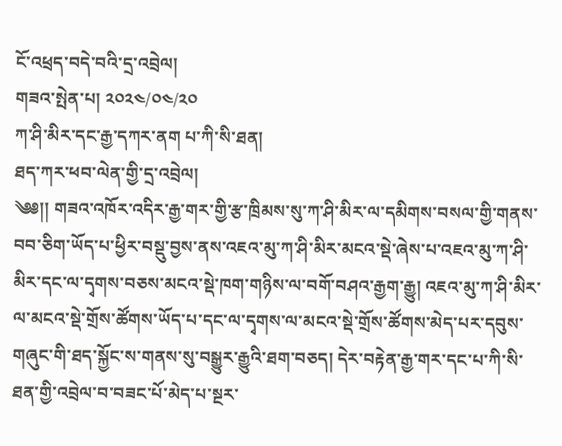ངོ་འཕྲད་བདེ་བའི་དྲ་འབྲེལ།
གཟའ་སྤེན་པ། ༢༠༢༤/༠༤/༢༠
ཀ་ཤི་མིར་དང་རྒྱ་དཀར་ནག པ་ཀི་སི་ཐན།
ཐད་ཀར་ཕབ་ལེན་གྱི་དྲ་འབྲེལ།
༄༅།། གཟའ་འཁོར་འདིར་རྒྱ་གར་གྱི་རྩ་ཁྲིམས་སུ་ཀ་ཤི་མིར་ལ་དམིགས་བསལ་གྱི་གནས་བབ་ཅིག་ཡོད་པ་ཕྱིར་བསྡུ་བྱས་ནས་འཇའ་མུ་ཀ་ཤི་མིར་མངའ་སྡེ་ཞེས་པ་འཇའ་མུ་ཀ་ཤི་མིར་དང་ལ་དྭགས་བཅས་མངའ་སྡེ་ཁག་གཉིས་ལ་བགོ་བཤའ་རྒྱག་རྒྱུ། འཇའ་མུ་ཀ་ཤི་མིར་ལ་མངའ་སྡེ་གྲོས་ཚོགས་ཡོད་པ་དང་ལ་དྭགས་ལ་མངའ་སྡེ་གྲོས་ཚོགས་མེད་པར་དབུས་གཞུང་གི་ཐད་སྐྱོང་ས་གནས་སུ་བསྒྱུར་རྒྱུའི་ཐག་བཅད། དེར་བརྟེན་རྒྱ་གར་དང་པ་ཀི་སི་ཐན་གྱི་འབྲེལ་བ་བཟང་པོ་མེད་པ་སྔར་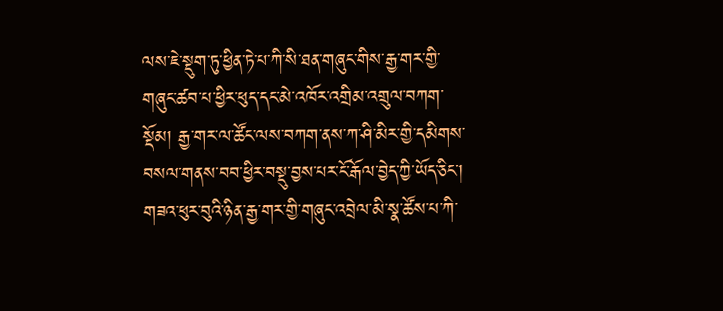ལས་ཇེ་སྡུག་ཏུ་ཕྱིན་ཏེ་པ་ཀི་སི་ཐན་གཞུང་གིས་རྒྱ་གར་གྱི་གཞུང་ཚབ་པ་ཕྱིར་ཕུད་དང་མེ་འཁོར་འགྲིམ་འགྲུལ་བཀག་སྡོམ། རྒྱ་གར་ལ་ཚོང་ལས་བཀག་ནས་ཀ་ཤི་མིར་གྱི་དམིགས་བསལ་གནས་བབ་ཕྱིར་བསྡུ་བྱས་པར་ངོ་རྒོལ་བྱེད་ཀྱི་ཡོད་ཅིང་། གཟའ་ཕུར་བུའི་ཉིན་རྒྱ་གར་གྱི་གཞུང་འབྲེལ་མི་སྣ་ཚོས་པ་ཀི་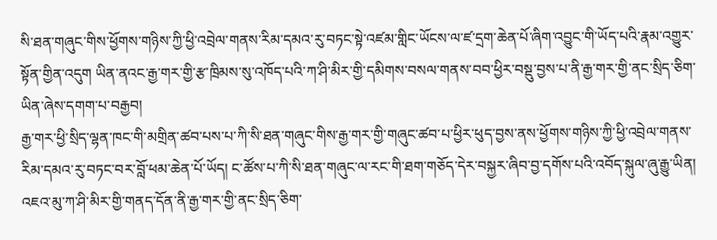སི་ཐན་གཞུང་གིས་ཕྱོགས་གཉིས་ཀྱི་ཕྱི་འབྲེལ་གནས་རིམ་དམའ་རུ་བཏང་སྟེ་འཛམ་གླིང་ཡོངས་ལ་ཛ་དྲག་ཆེན་པོ་ཞིག་འབྱུང་གི་ཡོད་པའི་རྣམ་འགྱུར་སྟོན་གྱིན་འདུག ཡིན་ནའང་རྒྱ་གར་གྱི་རྩ་ཁྲིམས་སུ་འཁོད་པའི་ཀ་ཤི་མིར་གྱི་དམིགས་བསལ་གནས་བབ་ཕྱིར་བསྡུ་བྱས་པ་ནི་རྒྱ་གར་གྱི་ནང་སྲིད་ཅིག་ཡིན་ཞེས་དགག་པ་བརྒྱབ།
རྒྱ་གར་ཕྱི་སྲིད་ལྷན་ཁང་གི་མགྲིན་ཚབ་པས་པ་ཀི་སི་ཐན་གཞུང་གིས་རྒྱ་གར་གྱི་གཞུང་ཚབ་པ་ཕྱིར་ཕུད་བྱས་ནས་ཕྱོགས་གཉིས་ཀྱི་ཕྱི་འབྲེལ་གནས་རིམ་དམའ་རུ་བཏང་བར་བློ་ཕམ་ཆེན་པོ་ཡོད། ང་ཚོས་པ་ཀི་སི་ཐན་གཞུང་ལ་རང་གི་ཐག་གཅོད་དེར་བསྐྱར་ཞིབ་བྱ་དགོས་པའི་འབོད་སྐུལ་ཞུ་རྒྱུ་ཡིན། འཇའ་མུ་ཀ་ཤི་མིར་གྱི་གནད་དོན་ནི་རྒྱ་གར་གྱི་ནང་སྲིད་ཅིག་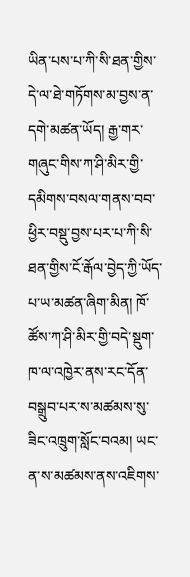ཡིན་པས་པ་ཀི་སི་ཐན་གྱིས་དེ་ལ་ཐེ་གཏོགས་མ་བྱས་ན་དགེ་མཚན་ཡོད། རྒྱ་གར་གཞུང་གིས་ཀ་ཤི་མིར་གྱི་དམིགས་བསལ་གནས་བབ་ཕྱིར་བསྡུ་བྱས་པར་པ་ཀི་སི་ཐན་གྱིས་ངོ་རྒོལ་བྱེད་ཀྱི་ཡོད་པ་ཡ་མཚན་ཞིག་མིན། ཁོ་ཚོས་ཀ་ཤི་མིར་གྱི་བདེ་སྡུག་ཁ་ལ་འཁྱེར་ནས་རང་དོན་བསྒྲུབ་པར་ས་མཚམས་སུ་ཟིང་འཁྲུག་སློང་བའམ། ཡང་ན་ས་མཚམས་ནས་འཇིགས་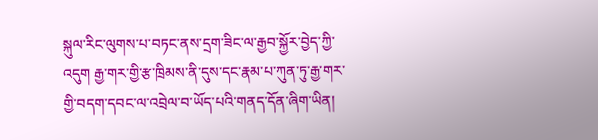སྐུལ་རིང་ལུགས་པ་བཏང་ནས་དྲག་ཟིང་ལ་རྒྱབ་སྐྱོར་བྱེད་ཀྱི་འདུག རྒྱ་གར་གྱི་རྩ་ཁྲིམས་ནི་དུས་དང་རྣམ་པ་ཀུན་ཏུ་རྒྱ་གར་གྱི་བདག་དབང་ལ་འབྲེལ་བ་ཡོད་པའི་གནད་དོན་ཞིག་ཡིན།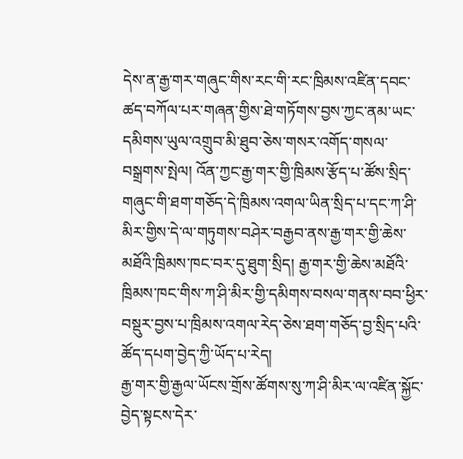དེས་ན་རྒྱ་གར་གཞུང་གིས་རང་གི་རང་ཁྲིམས་འཛིན་དབང་ཚད་བཀོལ་པར་གཞན་གྱིས་ཐེ་གཏོགས་བྱས་ཀྱང་ནམ་ཡང་དམིགས་ཡུལ་འགྲུབ་མི་ཐུབ་ཅེས་གསར་འགོད་གསལ་བསྒྲགས་སྤེལ། འོན་ཀྱང་རྒྱ་གར་གྱི་ཁྲིམས་རྩོད་པ་ཚོས་སྲིད་གཞུང་གི་ཐག་གཅོད་དེ་ཁྲིམས་འགལ་ཡིན་སྲིད་པ་དང་ཀ་ཤི་མིར་གྱིས་དེ་ལ་གཏུགས་བཤེར་བརྒྱབ་ནས་རྒྱ་གར་གྱི་ཆེས་མཐོའི་ཁྲིམས་ཁང་བར་དུ་ཐུག་སྲིད། རྒྱ་གར་གྱི་ཆེས་མཐོའི་ཁྲིམས་ཁང་གིས་ཀ་ཤི་མིར་གྱི་དམིགས་བསལ་གནས་བབ་ཕྱིར་བསྡུར་བྱས་པ་ཁྲིམས་འགལ་རེད་ཅེས་ཐག་གཅོད་བྱ་སྲིད་པའི་ཚོད་དཔག་བྱེད་ཀྱི་ཡོད་པ་རེད།
རྒྱ་གར་གྱི་རྒྱལ་ཡོངས་གྲོས་ཚོགས་སུ་ཀ་ཤི་མིར་ལ་འཛིན་སྐྱོང་བྱེད་སྟངས་དེར་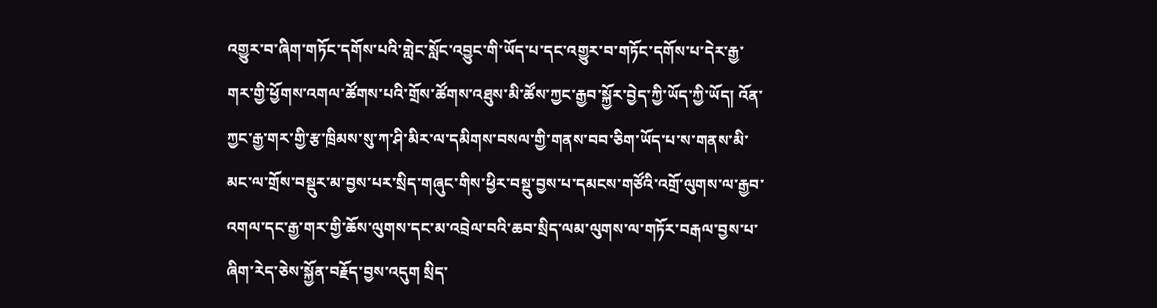འགྱུར་བ་ཞིག་གཏོང་དགོས་པའི་གླེང་སློང་འབྱུང་གི་ཡོད་པ་དང་འགྱུར་བ་གཏོང་དགོས་པ་དེར་རྒྱ་གར་གྱི་ཕྱོགས་འགལ་ཚོགས་པའི་གྲོས་ཚོགས་འཐུས་མི་ཚོས་ཀྱང་རྒྱབ་སྐྱོར་བྱེད་ཀྱི་ཡོད་ཀྱི་ཡོད། འོན་ཀྱང་རྒྱ་གར་གྱི་རྩ་ཁྲིམས་སུ་ཀ་ཤི་མིར་ལ་དམིགས་བསལ་གྱི་གནས་བབ་ཅིག་ཡོད་པ་ས་གནས་མི་མང་ལ་གྲོས་བསྡུར་མ་བྱས་པར་སྲིད་གཞུང་གིས་ཕྱིར་བསྡུ་བྱས་པ་དམངས་གཙོའི་འགྲོ་ལུགས་ལ་རྒྱབ་འགལ་དང་རྒྱ་གར་གྱི་ཆོས་ལུགས་དང་མ་འབྲེལ་བའི་ཆབ་སྲིད་ལམ་ལུགས་ལ་གཏོར་བརྒལ་བྱས་པ་ཞིག་རེད་ཅེས་སྐྱོན་བརྗོད་བྱས་འདུག སྲིད་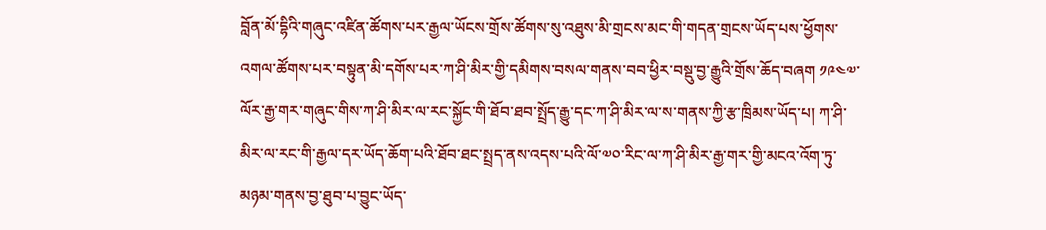བློན་མོ་དྷིའི་གཞུང་འཛིན་ཚོགས་པར་རྒྱལ་ཡོངས་གྲོས་ཚོགས་སུ་འཐུས་མི་གྲངས་མང་གི་གདན་གྲངས་ཡོད་པས་ཕྱོགས་འགལ་ཚོགས་པར་བསྟུན་མི་དགོས་པར་ཀ་ཤི་མིར་གྱི་དམིགས་བསལ་གནས་བབ་ཕྱིར་བསྡུ་བྱ་རྒྱུའི་གྲོས་ཆོད་བཞག ༡༩༤༧་ལོར་རྒྱ་གར་གཞུང་གིས་ཀ་ཤི་མིར་ལ་རང་སྐྱོང་གི་ཐོབ་ཐབ་སྤྲོད་རྒྱུ་དང་ཀ་ཤི་མིར་ལ་ས་གནས་ཀྱི་རྩ་ཁྲིམས་ཡོད་པ། ཀ་ཤི་མིར་ལ་རང་གི་རྒྱལ་དར་ཡོད་ཆོག་པའི་ཐོབ་ཐང་སྤྲད་ནས་འདས་པའི་ལོ་༧༠་རིང་ལ་ཀ་ཤི་མིར་རྒྱ་གར་གྱི་མངའ་འོག་ཏུ་མཉམ་གནས་བྱ་ཐུབ་པ་བྱུང་ཡོད་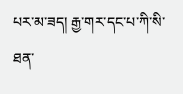པར་མ་ཟད། རྒྱ་གར་དང་པ་ཀི་སི་ཐན་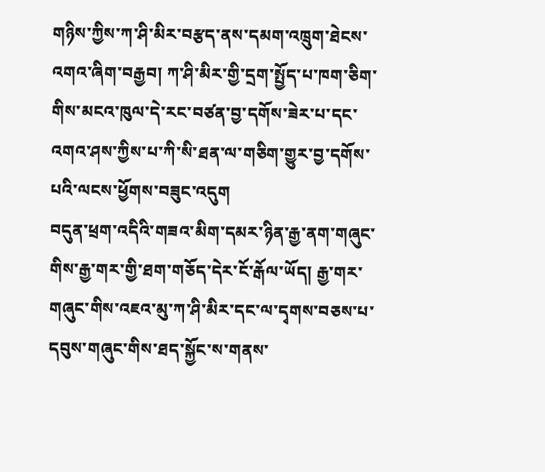གཉིས་ཀྱིས་ཀ་ཤི་མིར་བརྩད་ནས་དམག་འཁྲུག་ཐེངས་འགའ་ཞིག་བརྒྱབ། ཀ་ཤི་མིར་གྱི་དྲག་སྤྱོད་པ་ཁག་ཅིག་གིས་མངའ་ཁུལ་དེ་རང་བཙན་བྱ་དགོས་ཟེར་པ་དང་འགའ་ཤས་ཀྱིས་པ་ཀི་སི་ཐན་ལ་གཅིག་གྱུར་བྱ་དགོས་པའི་ལངས་ཕྱོགས་བཟུང་འདུག
བདུན་ཕྲག་འདིའི་གཟའ་མིག་དམར་ཉིན་རྒྱ་ནག་གཞུང་གིས་རྒྱ་གར་གྱི་ཐག་གཅོད་དེར་ངོ་རྒོལ་ཡོད། རྒྱ་གར་གཞུང་གིས་འཇའ་མུ་ཀ་ཤི་མིར་དང་ལ་དྭགས་བཅས་པ་དབུས་གཞུང་གིས་ཐད་སྐྱོང་ས་གནས་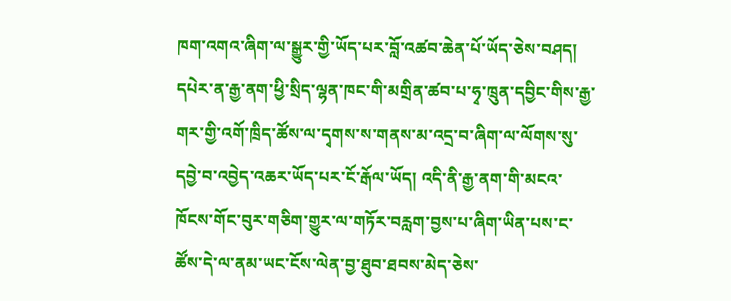ཁག་འགའ་ཞིག་ལ་སྒྱུར་གྱི་ཡོད་པར་བློ་འཚབ་ཆེན་པོ་ཡོད་ཅེས་བཤད། དཔེར་ན་རྒྱ་ནག་ཕྱི་སྲིད་ལྷན་ཁང་གི་མགྲིན་ཚབ་པ་ཧྭ་ཁྲུན་དབྱིང་གིས་རྒྱ་གར་གྱི་འགོ་ཁྲིད་ཚོས་ལ་དྭགས་ས་གནས་མ་འདྲ་བ་ཞིག་ལ་ལོགས་སུ་དབྱེ་བ་འབྱེད་འཆར་ཡོད་པར་ངོ་རྒོལ་ཡོད། འདི་ནི་རྒྱ་ནག་གི་མངའ་ཁོངས་གོང་བུར་གཅིག་གྱུར་ལ་གཏོར་བརླག་བྱས་པ་ཞིག་ཡིན་པས་ང་ཚོས་དེ་ལ་ནམ་ཡང་ངོས་ལེན་བྱ་ཐུབ་ཐབས་མེད་ཅེས་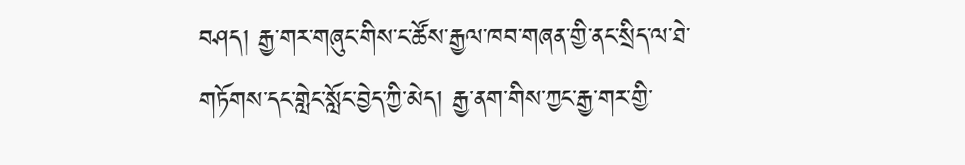བཤད། རྒྱ་གར་གཞུང་གིས་ང་ཚོས་རྒྱལ་ཁབ་གཞན་གྱི་ནང་སྲིད་ལ་ཐེ་གཏོགས་དང་གླེང་སློང་བྱེད་ཀྱི་མེད། རྒྱ་ནག་གིས་ཀྱང་རྒྱ་གར་གྱི་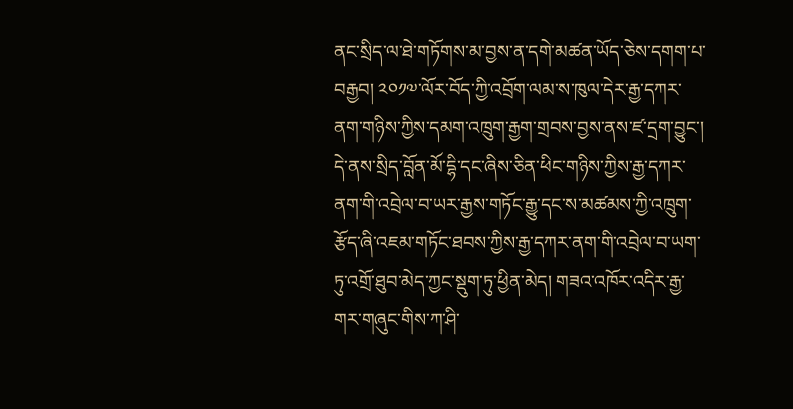ནང་སྲིད་ལ་ཐེ་གཏོགས་མ་བྱས་ན་དགེ་མཚན་ཡོད་ཅེས་དགག་པ་བརྒྱབ། ༢༠༡༧་ལོར་བོད་ཀྱི་འབྲོག་ལམ་ས་ཁུལ་དེར་རྒྱ་དཀར་ནག་གཉིས་ཀྱིས་དམག་འཁྲུག་རྒྱག་གྲབས་བྱས་ནས་ཛ་དྲག་བྱུང་། དེ་ནས་སྲིད་བློན་མོ་དྷི་དང་ཞིས་ཅིན་ཕིང་གཉིས་ཀྱིས་རྒྱ་དཀར་ནག་གི་འབྲེལ་བ་ཡར་རྒྱས་གཏོང་རྒྱུ་དང་ས་མཚམས་ཀྱི་འཁྲུག་རྩོད་ཞི་འཇམ་གཏོང་ཐབས་ཀྱིས་རྒྱ་དཀར་ནག་གི་འབྲེལ་བ་ཡག་ཏུ་འགྲོ་ཐུབ་མེད་ཀྱང་སྡུག་ཏུ་ཕྱིན་མེད། གཟའ་འཁོར་འདིར་རྒྱ་གར་གཞུང་གིས་ཀ་ཤི་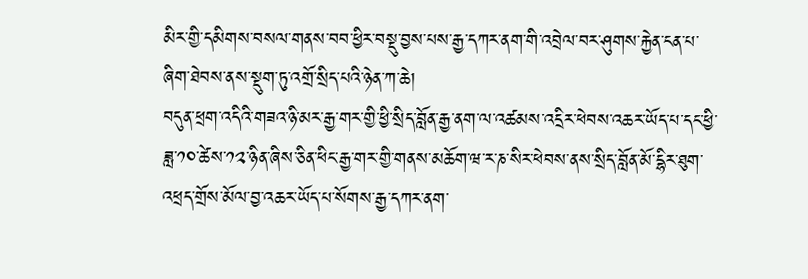མིར་གྱི་དམིགས་བསལ་གནས་བབ་ཕྱིར་བསྡུ་བྱས་པས་རྒྱ་དཀར་ནག་གི་འབྲེལ་བར་ཤུགས་རྐྱེན་ངན་པ་ཞིག་ཐེབས་ནས་སྡུག་ཏུ་འགྲོ་སྲིད་པའི་ཉེན་ཀ་ཆེ།
བདུན་ཕྲག་འདིའི་གཟའ་ཉི་མར་རྒྱ་གར་གྱི་ཕྱི་སྲིད་བློན་རྒྱ་ནག་ལ་འཚམས་འདྲིར་ཕེབས་འཆར་ཡོད་པ་དང་ཕྱི་ཟླ་༡༠་ཚེས་༡༢་ཉིན་ཞིས་ཅིན་ཕིང་རྒྱ་གར་གྱི་གནས་མཆོག་ཝ་ར་ཎ་སིར་ཕེབས་ནས་སྲིད་བློན་མོ་དྷིར་ཐུག་འཕྲད་གྲོས་མོལ་བྱ་འཆར་ཡོད་པ་སོགས་རྒྱ་དཀར་ནག་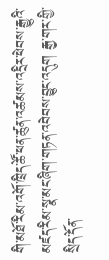གི་མཐོ་རིམ་འགོ་ཁྲིད་ཚོ་ཕན་ཚུན་འཚམས་འདྲིར་ཕེབས་རྒྱུའི་མཛད་རིམ་སྣ་མང་ཞིག་གཏན་འབེབས་བྱུང་འདུག རྒྱ་གར་གྱི་སྲིད་དོན་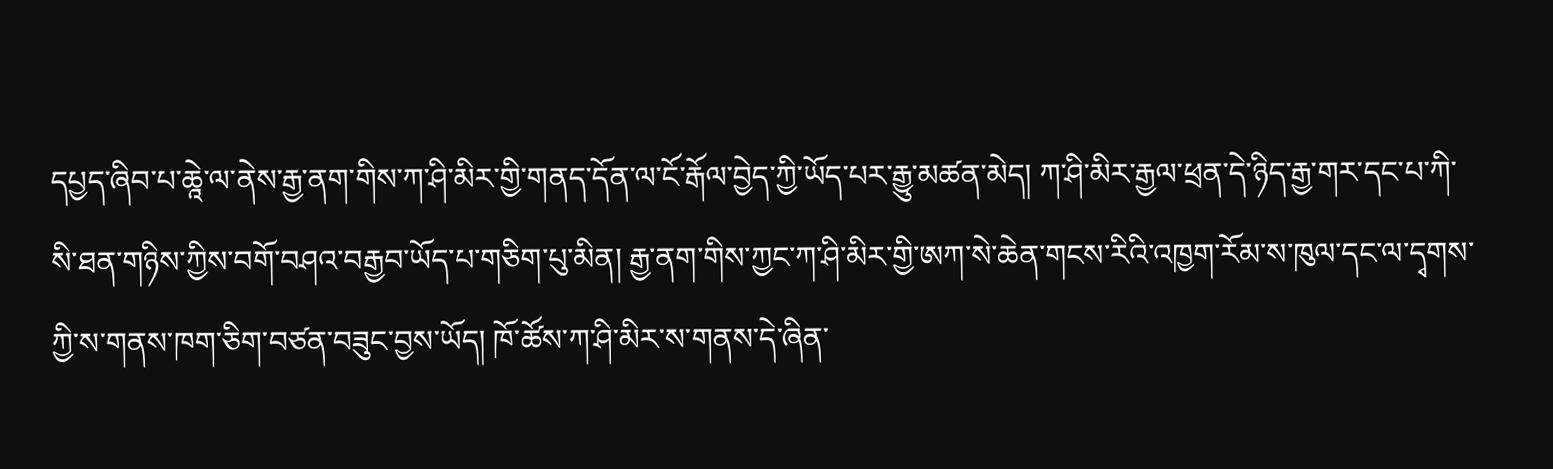དཔྱད་ཞིབ་པ་ཆཱེ་ལ་ནེས་རྒྱ་ནག་གིས་ཀ་ཤི་མིར་གྱི་གནད་དོན་ལ་ངོ་རྒོལ་བྱེད་ཀྱི་ཡོད་པར་རྒྱུ་མཚན་མེད། ཀ་ཤི་མིར་རྒྱལ་ཕྲན་དེ་ཉིད་རྒྱ་གར་དང་པ་ཀི་སི་ཐན་གཉིས་ཀྱིས་བགོ་བཤའ་བརྒྱབ་ཡོད་པ་གཅིག་པུ་མིན། རྒྱ་ནག་གིས་ཀྱང་ཀ་ཤི་མིར་གྱི་ཨཀ་སེ་ཆེན་གངས་རིའི་འཁྱག་རོམ་ས་ཁུལ་དང་ལ་དྭགས་ཀྱི་ས་གནས་ཁག་ཅིག་བཙན་བཟུང་བྱས་ཡོད། ཁོ་ཚོས་ཀ་ཤི་མིར་ས་གནས་དེ་ཞིན་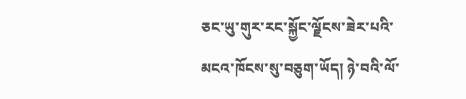ཅང་ཡུ་གུར་རང་སྐྱོང་ལྗོངས་ཟེར་པའི་མངའ་ཁོངས་སུ་བཅུག་ཡོད། ཉེ་བའི་ལོ་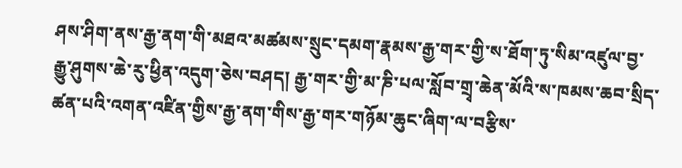ཤས་ཤིག་ནས་རྒྱ་ནག་གི་མཐའ་མཚམས་སྲུང་དམག་རྣམས་རྒྱ་གར་གྱི་ས་ཐོག་ཏུ་སིམ་འཛུལ་བྱ་རྒྱུ་ཤུགས་ཆེ་རུ་ཕྱིན་འདུག་ཅེས་བཤད། རྒྱ་གར་གྱི་མ་ཎི་པལ་སློབ་གྲྭ་ཆེན་མོའི་ས་ཁམས་ཆབ་སྲིད་ཚན་པའི་འགན་འཛིན་གྱིས་རྒྱ་ནག་གིས་རྒྱ་གར་གཉོམ་ཆུང་ཞིག་ལ་བརྩིས་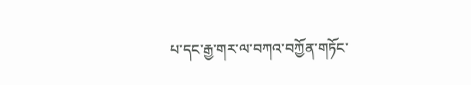པ་དང་རྒྱ་གར་ལ་བཀའ་བཀྱོན་གཏོང་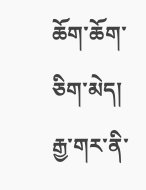ཆོག་ཆོག་ཅིག་མེད། རྒྱ་གར་ནི་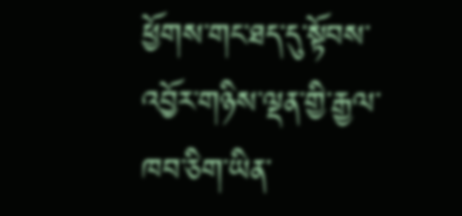ཕྱོགས་གང་ཐད་དུ་སྟོབས་འབྱོར་གཉིས་ལྡན་གྱི་རྒྱལ་ཁབ་ཅིག་ཡིན་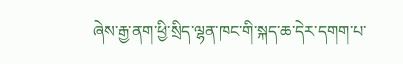ཞེས་རྒྱ་ནག་ཕྱི་སྲིད་ལྷན་ཁང་གི་སྐད་ཆ་དེར་དགག་པ་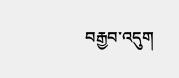བརྒྱབ་འདུག